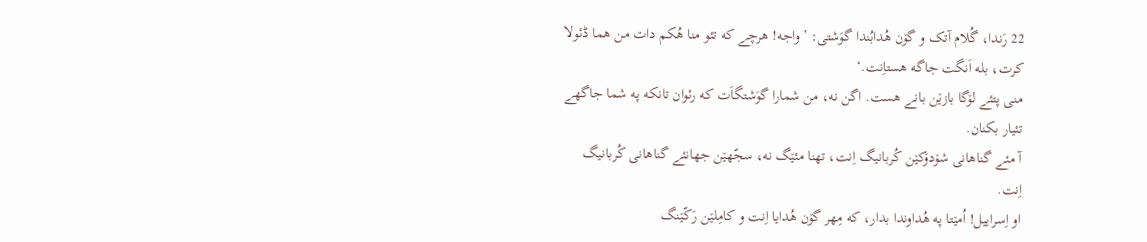22 رَندا، گُلام آتک و گۆن هُدابُندا گوَشتی: ’واجه! هرچے که تئو منا هُکم دات من هما ڈئولا کرت، بله اَنگت جاگه هستاِنت.‘
منی پتئے لۆگا بازێن بانے هست. اگن نه، من شمارا گوَشتگاَت که رئوان تانکه په شما جاگهے تئیار بکنان.
آ مئے گناهانی شۆدۆکێن کُربانیگ اِنت، تهنا مئێگ نه، سجّهێن جهانئے گناهانی کُربانیگ اِنت.
او اِسراییل! اُمێتا په هُداوندا بدار، که مِهر گۆن هُدایا اِنت و کامِلێن رَکّێنگ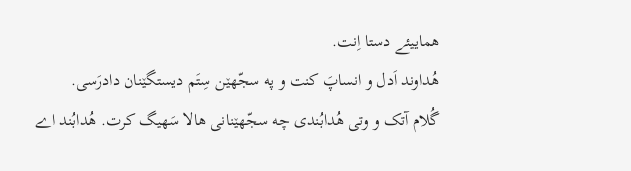هماییئے دستا اِنت.
هُداوند اَدل و انساپَ کنت و په سجّهێن سِتَم دیستگێنان دادرَسی.
گُلام آتک و وتی هُدابُندی چه سجّهێنانی هالا سَهیگ کرت. هُدابُند اے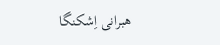هبرانی اِشکنگا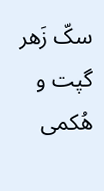سکّ زَهر گپت و هُکمی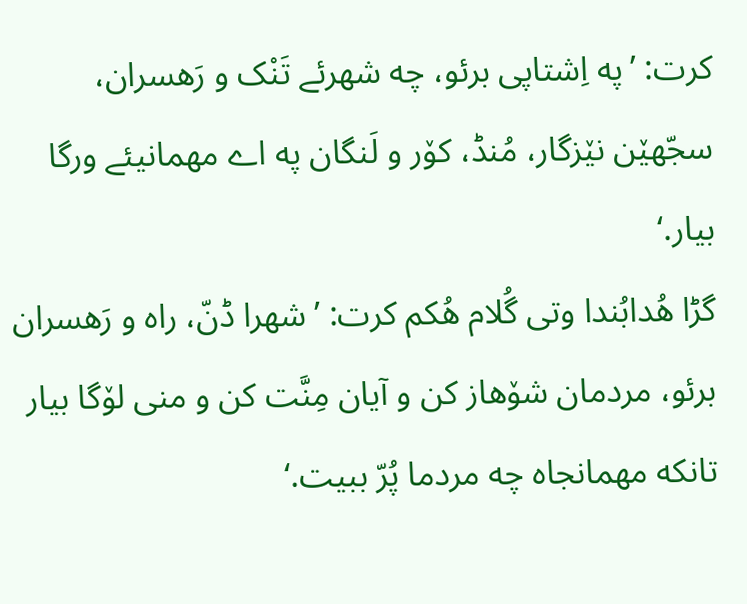کرت: ’په اِشتاپی برئو، چه شهرئے تَنْک و رَهسران، سجّهێن نێزگار، مُنڈ، کۆر و لَنگان په اے مهمانیئے ورگا بیار.‘
گڑا هُدابُندا وتی گُلام هُکم کرت: ’شهرا ڈنّ، راه و رَهسران برئو، مردمان شۆهاز کن و آیان مِنَّت کن و منی لۆگا بیار تانکه مهمانجاه چه مردما پُرّ ببیت.‘